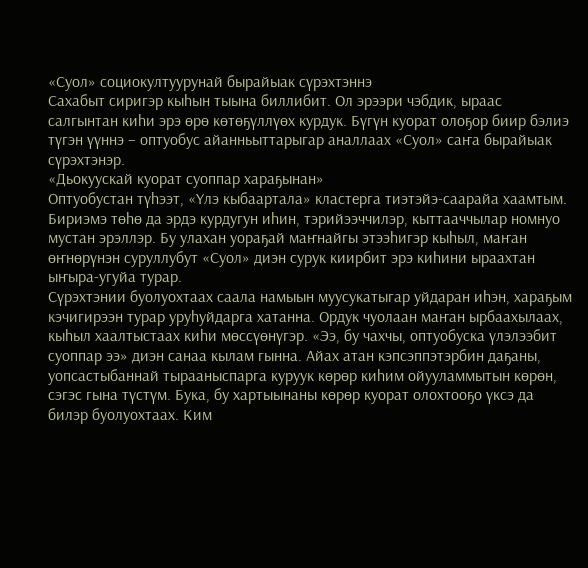«Суол» социокултуурунай бырайыак сүрэхтэннэ
Сахабыт сиригэр кыһын тыына биллибит. Ол эрээри чэбдик, ыраас салгынтан киһи эрэ өрө көтөҕүллүөх курдук. Бүгүн куорат олоҕор биир бэлиэ түгэн үүннэ – оптуобус айанньыттарыгар аналлаах «Суол» саҥа бырайыак сүрэхтэнэр.
«Дьокуускай куорат суоппар хараҕынан»
Оптуобустан түһээт, «Үлэ кыбаартала» кластерга тиэтэйэ-саарайа хаамтым. Бириэмэ төһө да эрдэ курдугун иһин, тэрийээччилэр, кыттааччылар номнуо мустан эрэллэр. Бу улахан уораҕай маҥнайгы этээһигэр кыһыл, маҥан өҥнөрүнэн суруллубут «Суол» диэн сурук киирбит эрэ киһини ыраахтан ыҥыра-угуйа турар.
Сүрэхтэнии буолуохтаах саала намыын муусукатыгар уйдаран иһэн, хараҕым кэчигирээн турар уруһуйдарга хатанна. Ордук чуолаан маҥан ырбаахылаах, кыһыл хаалтыстаах киһи мөссүөнүгэр. «Ээ, бу чахчы, оптуобуска үлэлээбит суоппар ээ» диэн санаа кылам гынна. Айах атан кэпсэппэтэрбин даҕаны, уопсастыбаннай тырааныспарга куруук көрөр киһим ойууламмытын көрөн, сэгэс гына түстүм. Бука, бу хартыынаны көрөр куорат олохтооҕо үксэ да билэр буолуохтаах. Ким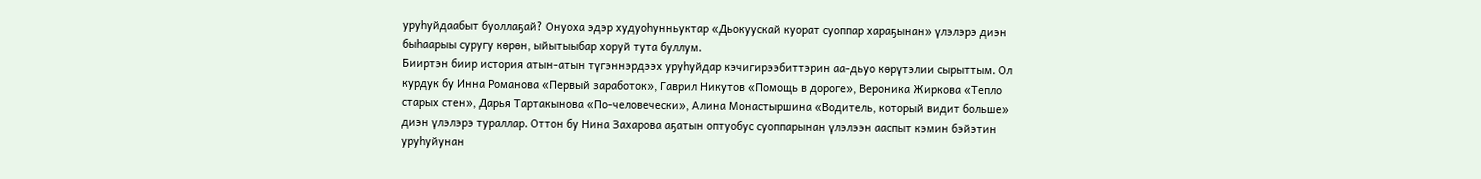уруһуйдаабыт буоллаҕай? Онуоха эдэр худуоһунньуктар «Дьокуускай куорат суоппар хараҕынан» үлэлэрэ диэн быһаарыы суругу көрөн, ыйытыыбар хоруй тута буллум.
Бииртэн биир история атын-атын түгэннэрдээх уруһуйдар кэчигирээбиттэрин аа-дьуо көрүтэлии сырыттым. Ол курдук бу Инна Романова «Первый заработок», Гаврил Никутов «Помощь в дороге», Вероника Жиркова «Тепло старых стен», Дарья Тартакынова «По-человечески», Алина Монастыршина «Водитель, который видит больше» диэн үлэлэрэ тураллар. Оттон бу Нина Захарова аҕатын оптуобус суоппарынан үлэлээн ааспыт кэмин бэйэтин уруһуйунан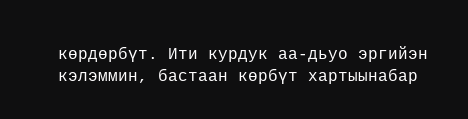көрдөрбүт. Ити курдук аа-дьуо эргийэн кэлэммин, бастаан көрбүт хартыынабар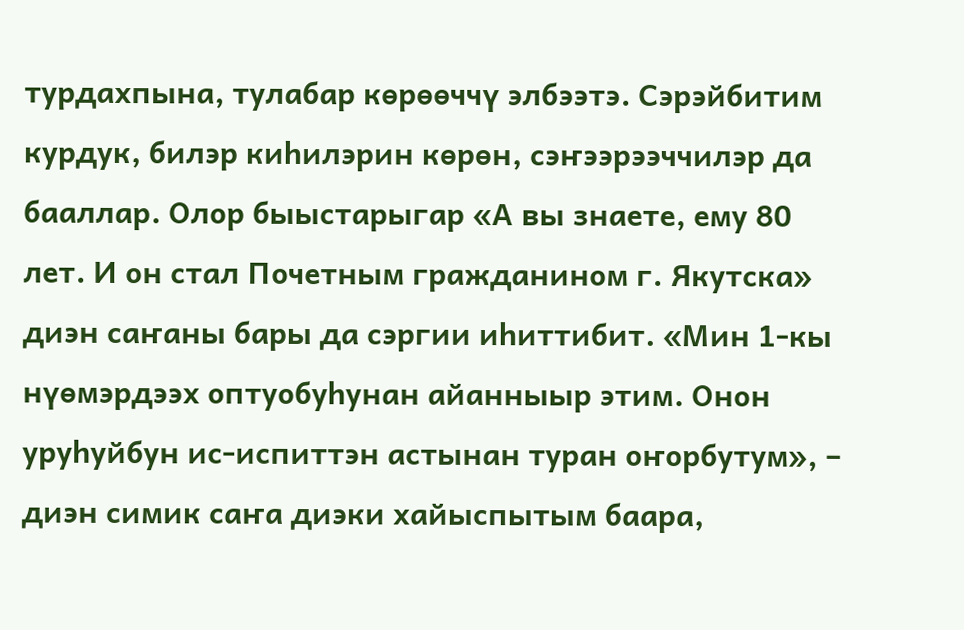турдахпына, тулабар көрөөччү элбээтэ. Сэрэйбитим курдук, билэр киһилэрин көрөн, сэҥээрээччилэр да бааллар. Олор быыстарыгар «А вы знаете, ему 80 лет. И он стал Почетным гражданином г. Якутска» диэн саҥаны бары да сэргии иһиттибит. «Мин 1-кы нүөмэрдээх оптуобуһунан айанныыр этим. Онон уруһуйбун ис-испиттэн астынан туран оҥорбутум», – диэн симик саҥа диэки хайыспытым баара,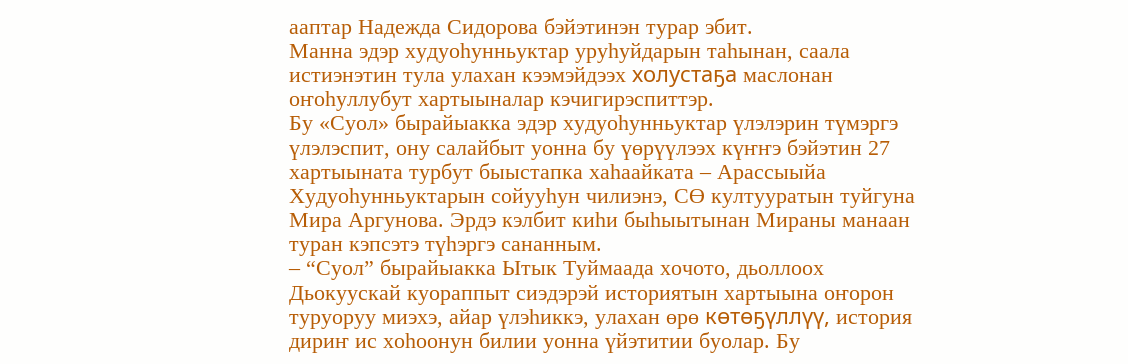ааптар Надежда Сидорова бэйэтинэн турар эбит.
Манна эдэр худуоһунньуктар уруһуйдарын таһынан, саала истиэнэтин тула улахан кээмэйдээх холустаҕа маслонан оҥоһуллубут хартыыналар кэчигирэспиттэр.
Бу «Суол» бырайыакка эдэр худуоһунньуктар үлэлэрин түмэргэ үлэлэспит, ону салайбыт уонна бу үөрүүлээх күҥҥэ бэйэтин 27 хартыыната турбут быыстапка хаһаайката – Арассыыйа Худуоһунньуктарын сойууһун чилиэнэ, СӨ култууратын туйгуна Мира Аргунова. Эрдэ кэлбит киһи быһыытынан Мираны манаан туран кэпсэтэ түһэргэ сананным.
– “Суол” бырайыакка Ытык Туймаада хочото, дьоллоох Дьокуускай куораппыт сиэдэрэй историятын хартыына оҥорон туруоруу миэхэ, айар үлэһиккэ, улахан өрө көтөҕүллүү, история дириҥ ис хоһоонун билии уонна үйэтитии буолар. Бу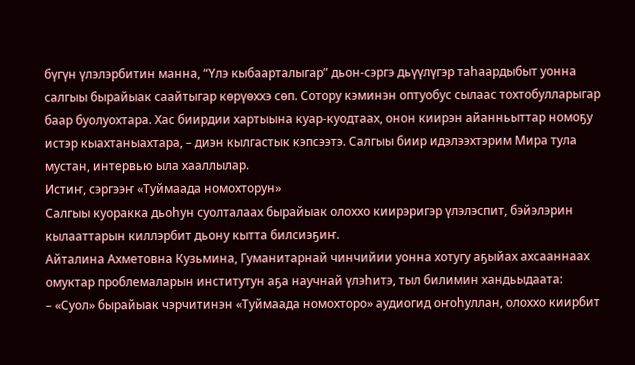бүгүн үлэлэрбитин манна, “Үлэ кыбаарталыгар” дьон-сэргэ дьүүлүгэр таһаардыбыт уонна салгыы бырайыак саайтыгар көрүөххэ сөп. Сотору кэминэн оптуобус сылаас тохтобулларыгар баар буолуохтара. Хас биирдии хартыына куар-куодтаах, онон киирэн айанньыттар номоҕу истэр кыахтаныахтара, – диэн кылгастык кэпсээтэ. Салгыы биир идэлээхтэрим Мира тула мустан, интервью ыла хааллылар.
Истиҥ, сэргээҥ «Туймаада номохторун»
Салгыы куоракка дьоһун суолталаах бырайыак олоххо киирэригэр үлэлэспит, бэйэлэрин кылааттарын киллэрбит дьону кытта билсиэҕиҥ.
Айталина Ахметовна Кузьмина, Гуманитарнай чинчийии уонна хотугу аҕыйах ахсааннаах омуктар проблемаларын институтун аҕа научнай үлэһитэ, тыл билимин хандьыдаата:
– «Суол» бырайыак чэрчитинэн «Туймаада номохторо» аудиогид оҥоһуллан, олоххо киирбит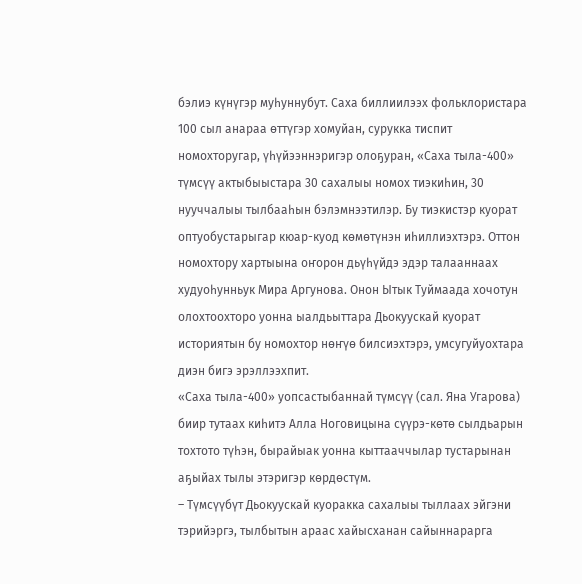бэлиэ күнүгэр муһуннубут. Саха биллиилээх фольклористара 100 сыл анараа өттүгэр хомуйан, сурукка тиспит номохторугар, үһүйээннэригэр олоҕуран, «Саха тыла-400» түмсүү актыбыыстара 30 сахалыы номох тиэкиһин, 30 нууччалыы тылбааһын бэлэмнээтилэр. Бу тиэкистэр куорат оптуобустарыгар кюар-куод көмөтүнэн иһиллиэхтэрэ. Оттон номохтору хартыына оҥорон дьүһүйдэ эдэр талааннаах худуоһунньук Мира Аргунова. Онон Ытык Туймаада хочотун олохтоохторо уонна ыалдьыттара Дьокуускай куорат историятын бу номохтор нөҥүө билсиэхтэрэ, умсугуйуохтара диэн бигэ эрэллээхпит.
«Саха тыла-400» уопсастыбаннай түмсүү (сал. Яна Угарова) биир тутаах киһитэ Алла Ноговицына сүүрэ-көтө сылдьарын тохтото түһэн, бырайыак уонна кыттааччылар тустарынан аҕыйах тылы этэригэр көрдөстүм.
– Түмсүүбүт Дьокуускай куоракка сахалыы тыллаах эйгэни тэрийэргэ, тылбытын араас хайысханан сайыннарарга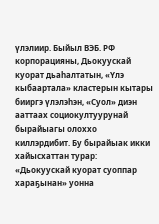үлэлиир. Быйыл ВЭБ. РФ корпорацияны, Дьокуускай куорат дьаһалтатын, «Үлэ кыбаартала» кластерын кытары бииргэ үлэлэһэн, «Суол» диэн ааттаах социокултуурунай бырайыагы олоххо киллэрдибит. Бу бырайыак икки хайысхаттан турар: «Дьокуускай куорат суоппар хараҕынан» уонна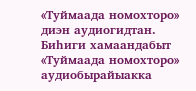«Туймаада номохторо» диэн аудиогидтан.
Биһиги хамаандабыт «Туймаада номохторо» аудиобырайыакка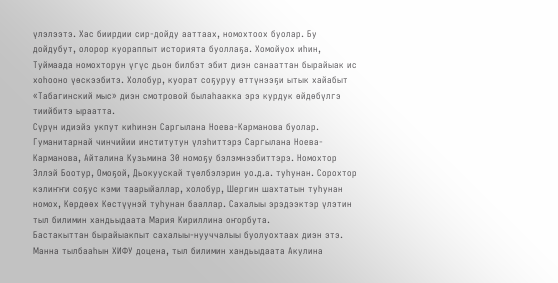үлэлээтэ. Хас биирдии сир-дойду ааттаах, номохтоох буолар. Бу дойдубут, олорор куораппыт историята буоллаҕа. Хомойуох иһин, Туймаада номохторун үгүс дьон билбэт эбит диэн санааттан бырайыак ис хоһооно үөскээбитэ. Холобур, куорат соҕуруу өттүнээҕи ытык хайабыт «Табагинский мыс» диэн смотровой былаһаакка эрэ курдук өйдөбүлгэ тиийбитэ ыраатта.
Сүрүн идиэйэ укпут киһинэн Саргылана Ноева-Карманова буолар. Гуманитарнай чинчийии институтун үлэһиттэрэ Саргылана Ноева-Карманова, Айталина Кузьмина 30 номоҕу бэлэмнээбиттэрэ. Номохтор Эллэй Боотур, Омоҕой, Дьокуускай түөлбэлэрин уо.д.а. туһунан. Сорохтор кэлиҥҥи соҕус кэми таарыйаллар, холобур, Шергин шахтатын туһунан номох, Көрдөөх Көстүүнэй туһунан бааллар. Сахалыы эрэдээктэр үлэтин тыл билимин хандьыдаата Мария Кириллина оҥорбута.
Бастакыттан бырайыакпыт сахалыы-нууччалыы буолуохтаах диэн этэ. Манна тылбааһын ХИФУ доцена, тыл билимин хандьыдаата Акулина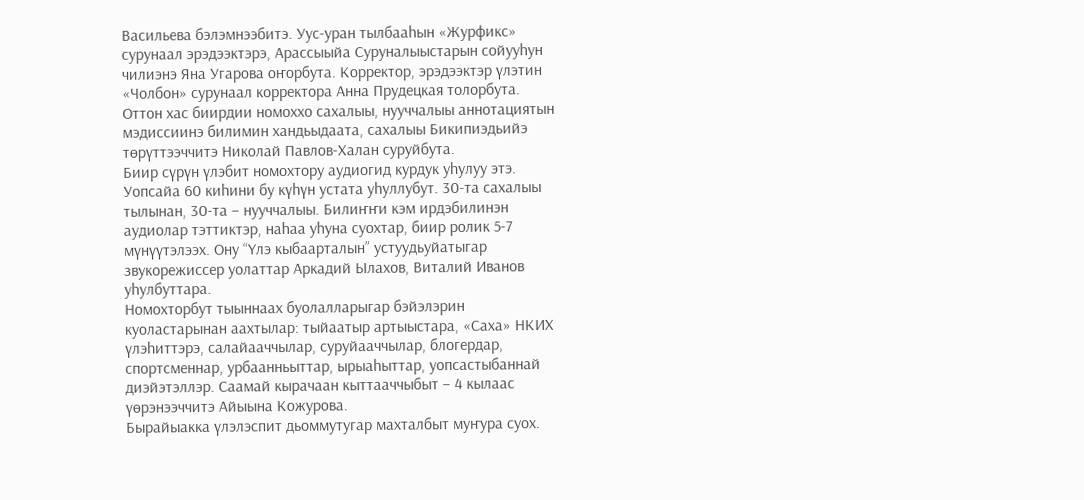Васильева бэлэмнээбитэ. Уус-уран тылбааһын «Журфикс» сурунаал эрэдээктэрэ, Арассыыйа Суруналыыстарын сойууһун чилиэнэ Яна Угарова оҥорбута. Корректор, эрэдээктэр үлэтин «Чолбон» сурунаал корректора Анна Прудецкая толорбута. Оттон хас биирдии номоххо сахалыы, нууччалыы аннотациятын мэдиссиинэ билимин хандьыдаата, сахалыы Бикипиэдьийэ төрүттээччитэ Николай Павлов-Халан суруйбута.
Биир сүрүн үлэбит номохтору аудиогид курдук уһулуу этэ. Уопсайа 60 киһини бу күһүн устата уһуллубут. 30-та сахалыы тылынан, 30-та – нууччалыы. Билиҥҥи кэм ирдэбилинэн аудиолар тэттиктэр, наһаа уһуна суохтар, биир ролик 5-7 мүнүүтэлээх. Ону “Үлэ кыбаарталын” устуудьуйатыгар звукорежиссер уолаттар Аркадий Ылахов, Виталий Иванов уһулбуттара.
Номохторбут тыыннаах буолалларыгар бэйэлэрин куоластарынан аахтылар: тыйаатыр артыыстара, «Саха» НКИХ үлэһиттэрэ, салайааччылар, суруйааччылар, блогердар, спортсменнар, урбаанньыттар, ырыаһыттар, уопсастыбаннай диэйэтэллэр. Саамай кырачаан кыттааччыбыт – 4 кылаас үөрэнээччитэ Айыына Кожурова.
Бырайыакка үлэлэспит дьоммутугар махталбыт муҥура суох.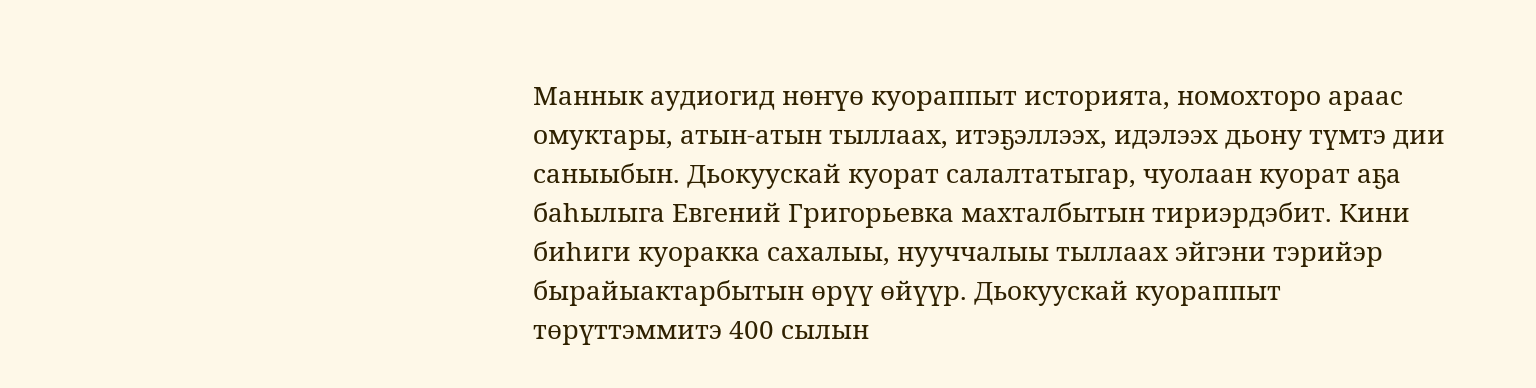Маннык аудиогид нөҥүө куораппыт историята, номохторо араас омуктары, атын-атын тыллаах, итэҕэллээх, идэлээх дьону түмтэ дии саныыбын. Дьокуускай куорат салалтатыгар, чуолаан куорат аҕа баһылыга Евгений Григорьевка махталбытын тириэрдэбит. Кини биһиги куоракка сахалыы, нууччалыы тыллаах эйгэни тэрийэр бырайыактарбытын өрүү өйүүр. Дьокуускай куораппыт төрүттэммитэ 400 сылын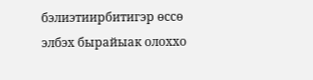бэлиэтиирбитигэр өссө элбэх бырайыак олоххо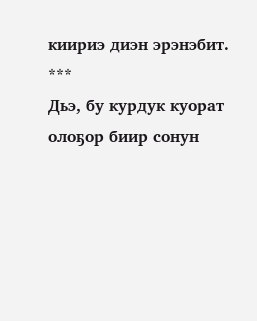киириэ диэн эрэнэбит.
***
Дьэ, бу курдук куорат олоҕор биир сонун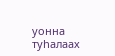уонна туһалаах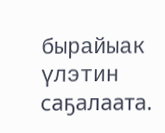бырайыак үлэтин саҕалаата.